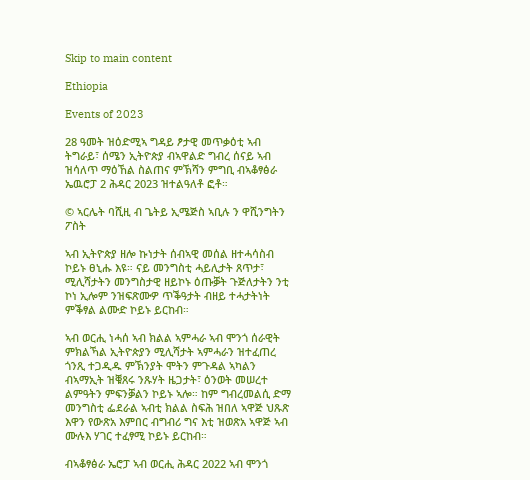Skip to main content

Ethiopia

Events of 2023

28 ዓመት ዝዕድሚኣ ግዳይ ፆታዊ መጥቃዕቲ ኣብ ትግራይ፣ ሰሜን ኢትዮጵያ ብኣዋልድ ግብረ ሰናይ ኣብ ዝሳለጥ ማዕኸል ስልጠና ምኽሻን ምግቢ ብኣቆፃፅራ ኤዉሮፓ 2 ሕዳር 2023 ዝተልዓለቶ ፎቶ።

© ኣርሌት ባሺዚ ብ ጌትይ ኢሜጅስ ኣቢሉ ን ዋሺንግትን ፖስት

ኣብ ኢትዮጵያ ዘሎ ኩነታት ሰብኣዊ መሰል ዘተሓሳስብ ኮይኑ ፀኒሑ እዩ። ናይ መንግስቲ ሓይሊታት ጸጥታ፣ ሚሊሻታትን መንግስታዊ ዘይኮኑ ዕጡቓት ጉጅለታትን ንቲ ኮነ ኢሎም ንዝፍጽሙዎ ጥቕዓታት ብዘይ ተሓታትነት ምቕፃል ልሙድ ኮይኑ ይርከብ።

ኣብ ወርሒ ነሓሰ ኣብ ክልል ኣምሓራ ኣብ ሞንጎ ሰራዊት ምክልኻል ኢትዮጵያን ሚሊሻታት ኣምሓራን ዝተፈጠረ ጎንጺ ተጋዲዱ ምኽንያት ሞትን ምጉዳል ኣካልን ብኣማኢት ዝቑጸሩ ንጹሃት ዜጋታት፣ ዕንወት መሠረተ ልምዓትን ምፍንቓልን ኮይኑ ኣሎ። ከም ግብረመልሲ ድማ መንግስቲ ፌደራል ኣብቲ ክልል ስፍሕ ዝበለ ኣዋጅ ህጹጽ እዋን የውጽአ እምበር ብግብሪ ግና እቲ ዝወጽአ ኣዋጅ ኣብ ሙሉእ ሃገር ተፈፃሚ ኮይኑ ይርከብ።

ብኣቆፃፅራ ኤሮፓ ኣብ ወርሒ ሕዳር 2022 ኣብ ሞንጎ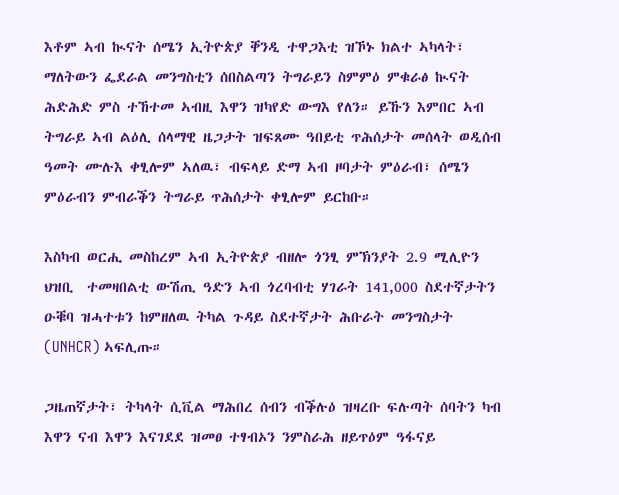እቶም ኣብ ኲናት ሰሜን ኢትዮጵያ ቐንዲ ተዋጋእቲ ዝኾኑ ክልተ ኣካላት፣ ማለትውን ፌደራል መንግስቲን ሰበስልጣን ትግራይን ስምምዕ ምቁራፅ ኲናት ሕድሕድ ምስ ተኸተመ ኣብዚ እዋን ዝካየድ ውግእ የለን። ይኹን እምበር ኣብ ትግራይ ኣብ ልዕሊ ሰላማዊ ዜጋታት ዝፍጸሙ ዓበይቲ ጥሕሰታት መሰላት ወዲሰብ ዓመት ሙሉእ ቀፂሎም ኣለዉ፣ ብፍላይ ድማ ኣብ ዞባታት ምዕራብ፣ ሰሜን ምዕራብን ምብራቕን ትግራይ ጥሕሰታት ቀፂሎም ይርከቡ።

እስካብ ወርሒ መስከረም ኣብ ኢትዮጵያ ብዘሎ ጎንፂ ምኽንያት 2.9 ሚሊዮን ህዝቢ  ተመዛበልቲ ውሽጢ ዓድን ኣብ ጎረባብቲ ሃገራት 141,000 ስደተኛታትን ዑቑባ ዝሓተቱን ከምዘለዉ ትካል ጉዳይ ስደተኛታት ሕቡራት መንግስታት (UNHCR) ኣፍሊጡ።

ጋዜጠኛታት፣ ትካላት ሲቪል ማሕበረ ሰብን ብቕሉዕ ዝዛረቡ ፍሉጣት ሰባትን ካብ እዋን ናብ እዋን እናገደደ ዝመፀ ተፃብኦን ንምስራሕ ዘይጥዕም ዓፋናይ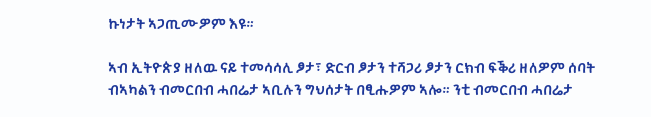ኩነታት ኣጋጢሙዎም እዩ።

ኣብ ኢትዮጵያ ዘለዉ ናይ ተመሳሳሊ ፆታ፣ ድርብ ፆታን ተሻጋሪ ፆታን ርክብ ፍቕሪ ዘለዎም ሰባት ብኣካልን ብመርበብ ሓበሬታ ኣቢሉን ግህሰታት በፂሑዎም ኣሎ። ንቲ ብመርበብ ሓበሬታ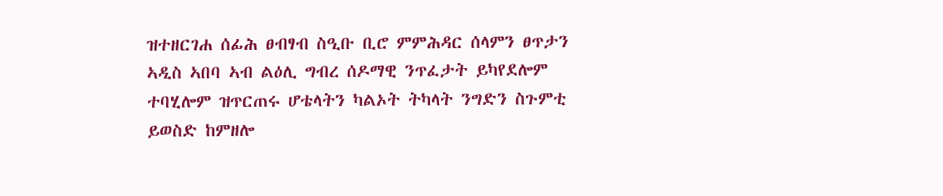ዝተዘርገሐ ሰፊሕ ፀብፃብ ስዒቡ ቢሮ ምምሕዳር ሰላምን ፀጥታን ኣዲስ ኣበባ ኣብ ልዕሊ ግብረ ሰዶማዊ ንጥፈታት ይካየደሎም ተባሂሎም ዝጥርጠሩ ሆቴላትን ካልኦት ትካላት ንግድን ስጉምቲ ይወስድ ከምዘሎ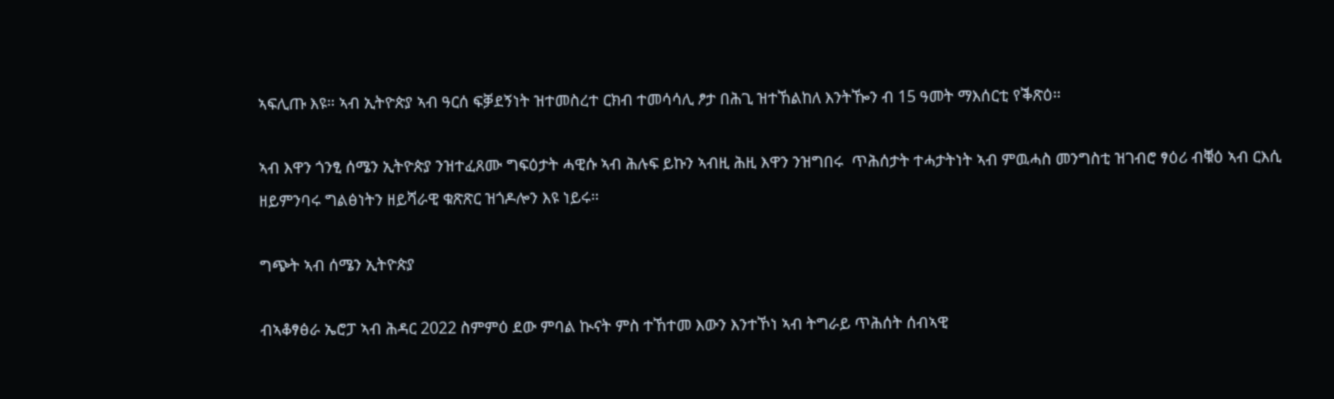ኣፍሊጡ እዩ። ኣብ ኢትዮጵያ ኣብ ዓርሰ ፍቓደኝነት ዝተመስረተ ርክብ ተመሳሳሊ ፆታ በሕጊ ዝተኸልከለ እንትዀን ብ 15 ዓመት ማእሰርቲ የቕጽዕ።

ኣብ እዋን ጎንፂ ሰሜን ኢትዮጵያ ንዝተፈጸሙ ግፍዕታት ሓዊሱ ኣብ ሕሉፍ ይኩን ኣብዚ ሕዚ እዋን ንዝግበሩ  ጥሕሰታት ተሓታትነት ኣብ ምዉሓስ መንግስቲ ዝገብሮ ፃዕሪ ብቑዕ ኣብ ርእሲ ዘይምንባሩ ግልፅነትን ዘይሻራዊ ቁጽጽር ዝጎዶሎን እዩ ነይሩ።

ግጭት ኣብ ሰሜን ኢትዮጵያ

ብኣቆፃፅራ ኤሮፓ ኣብ ሕዳር 2022 ስምምዕ ደው ምባል ኲናት ምስ ተኸተመ እውን እንተኾነ ኣብ ትግራይ ጥሕሰት ሰብኣዊ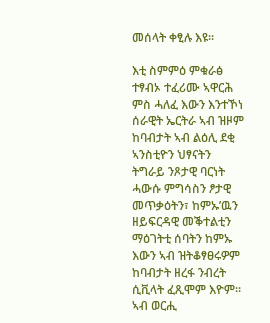መሰላት ቀፂሉ እዩ።

እቲ ስምምዕ ምቁራፅ ተፃብኦ ተፈሪሙ ኣዋርሕ ምስ ሓለፈ እውን እንተኾነ ሰራዊት ኤርትራ ኣብ ዝዞም ከባብታት ኣብ ልዕሊ ደቂ ኣንስቲዮን ህፃናትን ትግራይ ንጾታዊ ባርነት ሓውሱ ምግሳስን ፆታዊ መጥቃዕትን፣ ከምኡ’ዉን ዘይፍርዳዊ መቕተልቲን ማዕገትቲ ሰባትን ከምኡ እውን ኣብ ዝትቆፃፀሩዎም ከባብታት ዘረፋ ንብረት ሲቪላት ፈጺሞም እዮም። ኣብ ወርሒ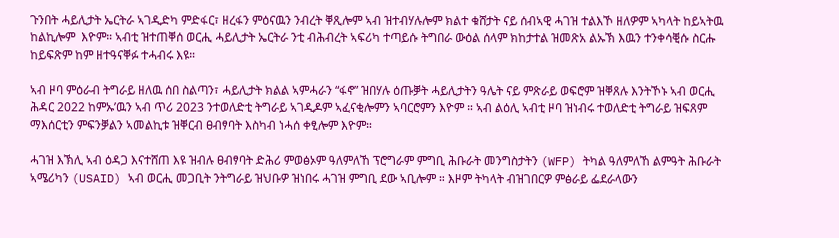ጉንበት ሓይሊታት ኤርትራ ኣገዲድካ ምድፋር፣ ዘረፋን ምዕናዉን ንብረት ቐጺሎም ኣብ ዝተብሃሉሎም ክልተ ቁሸታት ናይ ሰብኣዊ ሓገዝ ተልእኾ ዘለዎም ኣካላት ከይኣትዉ ከልኪሎም  እዮም። ኣብቲ ዝተጠቐሰ ወርሒ ሓይሊታት ኤርትራ ንቲ ብሕብረት ኣፍሪካ ተጣይሱ ትግበራ ውዕል ሰላም ክከታተል ዝመጽአ ልኡኽ እዉን ተንቀሳቒሱ ስርሑ ከይፍጽም ከም ዘተዓናቐፉ ተሓብሩ እዩ።

ኣብ ዞባ ምዕራብ ትግራይ ዘለዉ ሰበ ስልጣን፣ ሓይሊታት ክልል ኣምሓራን “ፋኖ” ዝበሃሉ ዕጡቓት ሓይሊታትን ዓሌት ናይ ምጽራይ ወፍሮም ዝቐጸሉ እንትኾኑ ኣብ ወርሒ ሕዳር 2022 ከምኡ’ዉን ኣብ ጥሪ 2023 ንተወለድቲ ትግራይ ኣገዲዶም ኣፈናቂሎምን ኣባርሮምን እዮም ። ኣብ ልዕሊ ኣብቲ ዞባ ዝነብሩ ተወለድቲ ትግራይ ዝፍጸም ማእሰርቲን ምፍንቓልን ኣመልኪቱ ዝቐርብ ፀብፃባት እስካብ ነሓሰ ቀፂሎም እዮም።

ሓገዝ እኽሊ ኣብ ዕዳጋ እናተሸጠ እዩ ዝብሉ ፀብፃባት ድሕሪ ምወፅኦም ዓለምለኸ ፕሮግራም ምግቢ ሕቡራት መንግስታትን (WFP) ትካል ዓለምለኸ ልምዓት ሕቡራት ኣሜሪካን (USAID) ኣብ ወርሒ መጋቢት ንትግራይ ዝህቡዎ ዝነበሩ ሓገዝ ምግቢ ደው ኣቢሎም ። እዞም ትካላት ብዝገበርዎ ምፅራይ ፌደራላውን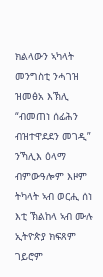ክልላውን ኣካላት መንግስቲ ንሓገዝ ዝመፅአ እኽሊ “ብመጠነ ሰፊሕን ብዝተዋደደን መገዲ” ንኻሊእ ዕላማ ብምውዓሎም እዞም ትካላት ኣብ ወርሒ ሰነ እቲ ኽልከላ ኣብ ሙሉ ኢትዮጵያ ክፍጸም ገይሮም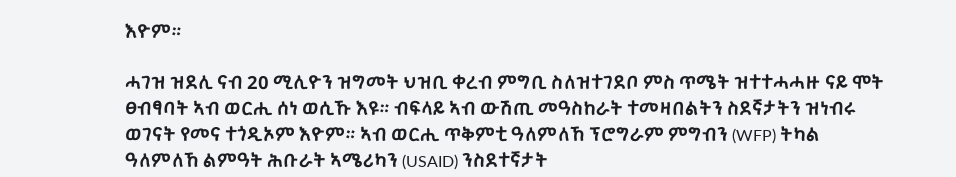እዮም።

ሓገዝ ዝደሊ ናብ 20 ሚሊዮን ዝግመት ህዝቢ ቀረብ ምግቢ ስለዝተገደቦ ምስ ጥሜት ዝተተሓሓዙ ናይ ሞት ፀብፃባት ኣብ ወርሒ ሰነ ወሲኹ እዩ። ብፍላይ ኣብ ውሽጢ መዓስከራት ተመዛበልትን ስደኛታትን ዝነብሩ ወገናት የመና ተጎዲኦም እዮም። ኣብ ወርሒ ጥቅምቲ ዓለምለኸ ፕሮግራም ምግብን (WFP) ትካል ዓለምለኸ ልምዓት ሕቡራት ኣሜሪካን (USAID) ንስደተኛታት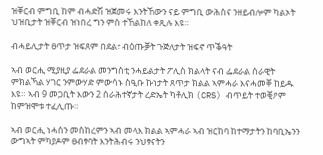ዝቐርብ ምግቢ ከም ብሓድሽ ዝጀመሩ እንትኸውን ናይ ምግቢ ውሕስና ንዘይብሎም ካልኦት ህዝቢታት ዝቐርብ ዝነበረ ግን ምስ ተኸልከለ ቀጺሉ እዩ።

ብሓይሊታት ፀጥታ ዝፍጸም በደል፣ ብዕጡቓት ጉጅለታት ዝፍኖ ጥቕዓት

ኣብ ወርሒ ሚያዚያ ፌደራል መንግስቲ ንሓይልታት ፖሊስ ክልላት ናብ ፌደራል ሰራዊት ምክልኻል ሃገር ንምውሃድ ምውሳኑ ስዒቡ ኩነታት ጸጥታ ክልል ኣምሓራ እናሓመቐ ከይዱ እዩ። ኣብ 9 መጋቢት እውን 2 ሰራሕተኛታት ረድኤት ካቶሊክ (CRS) ብጥይት ተወቒዖም ከምዝሞቱ ተፈሊጡ።

ኣብ ወርሒ ነሓሰን መስከረምን ኣብ መላእ ክልል ኣምሓራ ኣብ ዝርከባ ከተማታትን ከባቢኤንን ውግኣት ምካያዶም ፀብፃባት እንትሕብሩ ንህፃናትን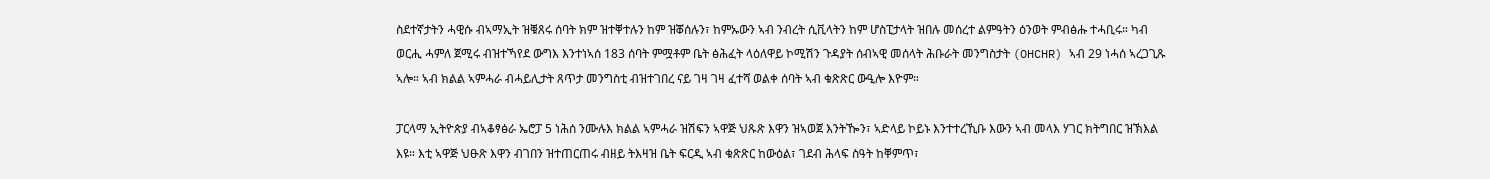ስደተኛታትን ሓዊሱ ብኣማኢት ዝቑጸሩ ሰባት ክም ዝተቐተሉን ከም ዝቖሰሉን፣ ከምኡውን ኣብ ንብረት ሲቪላትን ከም ሆስፒታላት ዝበሉ መሰረተ ልምዓትን ዕንወት ምብፅሑ ተሓቢሩ። ካብ ወርሒ ሓምለ ጀሚሩ ብዝተኻየደ ውግእ እንተነኣሰ 183 ሰባት ምሟቶም ቤት ፅሕፈት ላዕለዋይ ኮሚሽን ጉዳያት ሰብኣዊ መሰላት ሕቡራት መንግስታት (OHCHR) ኣብ 29 ነሓሰ ኣረጋጊጹ ኣሎ። ኣብ ክልል ኣምሓራ ብሓይሊታት ጸጥታ መንግስቲ ብዝተገበረ ናይ ገዛ ገዛ ፈተሻ ወልቀ ሰባት ኣብ ቁጽጽር ውዒሎ እዮም።

ፓርላማ ኢትዮጵያ ብኣቆፃፅራ ኤሮፓ 5 ነሕሰ ንሙሉእ ክልል ኣምሓራ ዝሽፍን ኣዋጅ ህጹጽ እዋን ዝኣወጀ እንትዀን፣ ኣድላይ ኮይኑ እንተተረኺቡ እውን ኣብ መላእ ሃገር ክትግበር ዝኽእል እዩ። እቲ ኣዋጅ ህፁጽ እዋን ብገበን ዝተጠርጠሩ ብዘይ ትእዛዝ ቤት ፍርዲ ኣብ ቁጽጽር ከውዕል፣ ገደብ ሕላፍ ስዓት ከቐምጥ፣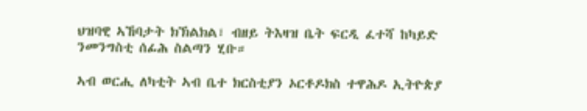ህዝባዊ ኣኸባታት ክኽልክል፣ ብዘይ ትእዛዝ ቤት ፍርዲ ፈተሻ ከካይድ ንመንግስቲ ሰፊሕ ስልጣን ሂቡ።

ኣብ ወርሒ ለካቲት ኣብ ቤተ ክርስቲያን ኦርቶዶክስ ተዋሕዶ ኢትዮጵያ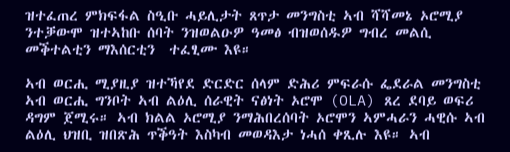ዝተፈጠረ ምክፍፋል ስዒቡ ሓይሊታት ጸጥታ መንግስቲ ኣብ ሻሻመኔ ኦሮሚያ ንተቓውሞ ዝተኣከቡ ሰባት ንዝወልዑዎ ዓመፅ ብዝወሰዱዎ ግብረ መልሲ መቕተልቲን ማእሰርቲን  ተፈፂሙ እዩ።

ኣብ ወርሒ ሚያዚያ ዝተኻየደ ድርድር ሰላም ድሕሪ ምፍራሱ ፌደራል መንግስቲ ኣብ ወርሒ ግንቦት ኣብ ልዕሊ ሰራዊት ናፅነት ኦሮሞ (OLA) ጸረ ደባይ ወፍሪ ዳግም ጀሚሩ። ኣብ ክልል ኦሮሚያ ንማሕበረሰባት ኦሮሞን ኣምሓራን ሓዊሱ ኣብ ልዕሊ ህዝቢ ዝበጽሕ ጥቕዓት እስካብ መወዳእታ ነሓሰ ቀጺሉ እዩ። ኣብ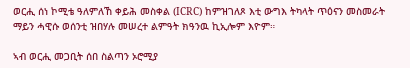ወርሒ ሰነ ኮሚቴ ዓለምለኸ ቀይሕ መስቀል (ICRC) ከምዝገለጾ እቲ ውግእ ትካላት ጥዕናን መስመራት ማይን ሓዊሱ ወሰንቲ ዝበሃሉ መሠረተ ልምዓት ክዓንዉ ኪኢሎም እዮም።

ኣብ ወርሒ መጋቢት ሰበ ስልጣን ኦሮሚያ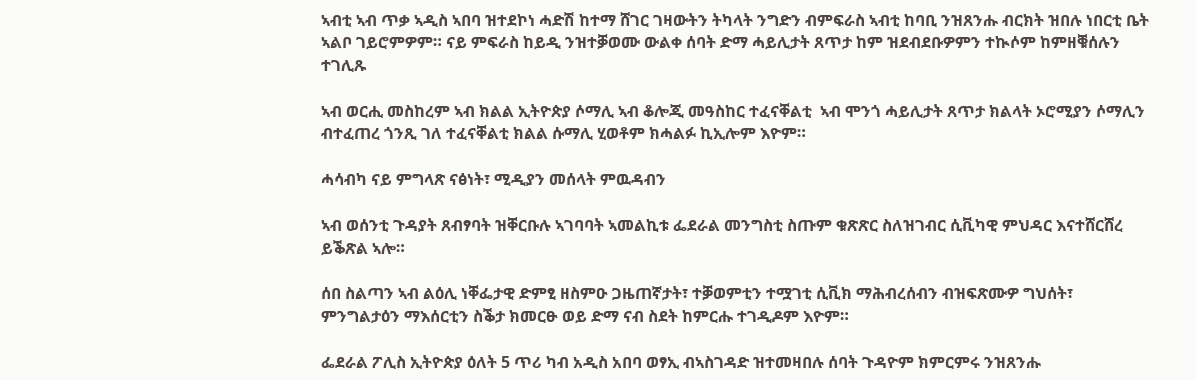ኣብቲ ኣብ ጥቃ ኣዲስ ኣበባ ዝተደኮነ ሓድሽ ከተማ ሸገር ገዛውትን ትካላት ንግድን ብምፍራስ ኣብቲ ከባቢ ንዝጸንሑ ብርክት ዝበሉ ነበርቲ ቤት ኣልቦ ገይሮምዎም። ናይ ምፍራስ ከይዲ ንዝተቓወሙ ውልቀ ሰባት ድማ ሓይሊታት ጸጥታ ከም ዝደብደቡዎምን ተኲሶም ከምዘቑሰሉን ተገሊጹ

ኣብ ወርሒ መስከረም ኣብ ክልል ኢትዮጵያ ሶማሊ ኣብ ቆሎጂ መዓስከር ተፈናቐልቲ  ኣብ ሞንጎ ሓይሊታት ጸጥታ ክልላት ኦሮሚያን ሶማሊን ብተፈጠረ ጎንጺ ገለ ተፈናቐልቲ ክልል ሱማሊ ሂወቶም ክሓልፉ ኪኢሎም እዮም።

ሓሳብካ ናይ ምግላጽ ናፅነት፣ ሚዲያን መሰላት ምዉዳብን

ኣብ ወሰንቲ ጉዳያት ጸብፃባት ዝቐርቡሉ ኣገባባት ኣመልኪቱ ፌደራል መንግስቲ ስጡም ቁጽጽር ስለዝገብር ሲቪካዊ ምህዳር እናተሸርሸረ ይቕጽል ኣሎ።

ሰበ ስልጣን ኣብ ልዕሊ ነቐፌታዊ ድምፂ ዘስምዑ ጋዜጠኛታት፣ ተቓወምቲን ተሟገቲ ሲቪክ ማሕብረሰብን ብዝፍጽሙዎ ግህሰት፣ ምንግልታዕን ማእሰርቲን ስቕታ ክመርፁ ወይ ድማ ናብ ስደት ከምርሑ ተገዲዶም እዮም።

ፌደራል ፖሊስ ኢትዮጵያ ዕለት 5 ጥሪ ካብ አዲስ አበባ ወፃኢ ብኣስገዳድ ዝተመዛበሉ ሰባት ጉዳዮም ክምርምሩ ንዝጸንሑ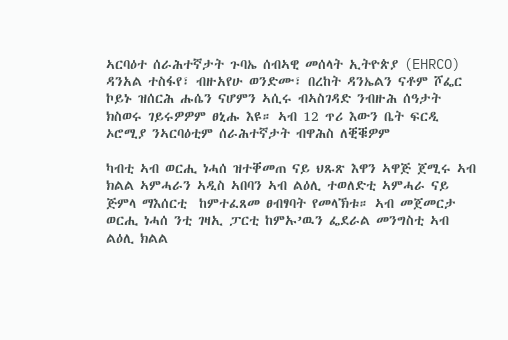ኣርባዕተ ሰራሕተኛታት ጉባኤ ሰብኣዊ መሰላት ኢትዮጵያ (EHRCO) ዳንአል ተስፋየ፣ ብዙአየሁ ወንድሙ፣ በረከት ዳንኤልን ናቶም ሾፌር ኮይኑ ዝሰርሕ ሑሴን ናሆምን ኣሲሩ ብኣስገዳድ ንብዙሕ ሰዓታት ክስወሩ ገይሩዎዎም ፀኒሑ እዩ። ኣብ 12 ጥሪ እውን ቤት ፍርዲ ኦሮሚያ ንኣርባዕቲም ሰራሕተኛታት ብዋሕስ ለቒቑዎም

ካብቲ ኣብ ወርሒ ነሓሰ ዝተቐመጠ ናይ ህጹጽ እዋን ኣዋጅ ጀሚሩ ኣብ ክልል ኣምሓራን ኣዲስ ኣበባን ኣብ ልዕሊ ተወለድቲ ኣምሓራ ናይ ጅምላ ማእሰርቲ  ከምተፈጸመ ፀብፃባት የመላኽቱ። ኣብ መጀመርታ ወርሒ ነሓሰ ንቲ ገዛኢ ፓርቲ ከምኡ’ዉን ፌደራል መንግስቲ ኣብ ልዕሊ ክልል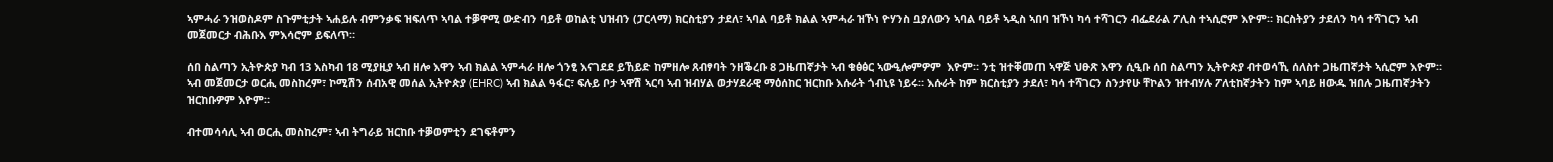ኣምሓራ ንዝወስዶም ስጉምቲታት ኣሐይሉ ብምንቃፍ ዝፍለጥ ኣባል ተቓዋሚ ውድብን ባይቶ ወከልቲ ህዝብን (ፓርላማ) ክርስቲያን ታደለ፣ ኣባል ባይቶ ክልል ኣምሓራ ዝኾነ ዮሃንስ ቧያለውን ኣባል ባይቶ ኣዲስ ኣበባ ዝኾነ ካሳ ተሻገርን ብፌደራል ፖሊስ ተኣሲሮም እዮም። ክርስትያን ታደለን ካሳ ተሻገርን ኣብ መጀመርታ ብሕቡእ ምእሳሮም ይፍለጥ።

ሰበ ስልጣን ኢትዮጵያ ካብ 13 እስካብ 18 ሚያዚያ ኣብ ዘሎ እዋን ኣብ ክልል ኣምሓራ ዘሎ ጎንፂ እናገደደ ይኸይድ ከምዘሎ ጸብፃባት ንዘቕረቡ 8 ጋዜጠኛታት ኣብ ቁፅፅር ኣውዒሎምዎም  እዮም። ንቲ ዝተቐመጠ ኣዋጅ ህፁጽ እዋን ሲዒቡ ሰበ ስልጣን ኢትዮጵያ ብተወሳኺ ሰለስተ ጋዜጠኛታት ኣሲሮም እዮም። ኣብ መጀመርታ ወርሒ መስከረም፣ ኮሚሽን ሰብአዊ መሰል ኢትዮጵያ (EHRC) ኣብ ክልል ዓፋር፣ ፍሉይ ቦታ ኣዋሽ ኣርባ ኣብ ዝብሃል ወታሃደራዊ ማዕሰከር ዝርከቡ እሱራት ጎብኒዩ ነይሩ። እሱራት ከም ክርስቲያን ታደለ፣ ካሳ ተሻገርን ስንታየሁ ቸኮልን ዝተብሃሉ ፖለቲከኛታትን ከም ኣባይ ዘውዱ ዝበሉ ጋዜጠኛታትን ዝርከቡዎም እዮም።

ብተመሳሳሊ ኣብ ወርሒ መስከረም፣ ኣብ ትግራይ ዝርከቡ ተቓወምቲን ደገፍቶምን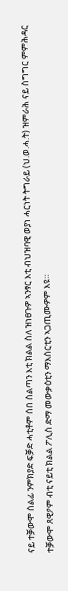ናይ ተቓውሞ ሰልፊ ንምክያድ ፍቓድ ሓቲቶም ሰበ ስልጣን እቲ ክልል ስለ ዝነፀጉዎ ኣንፃር እቲ ብህዝባዊ ወያነ ሓርነት ትግራይ (ህ.ወ.ሓ.ት) ዝምራሕ ናይ ስግግር ምምሕዳር ተቓውሞ ጸዊዖም ብቲ ናይቲ ክልል ፖሊስ ድማ መውቃዕቲን ማእሰርቲን ኣጋጢሙዎም እዩ።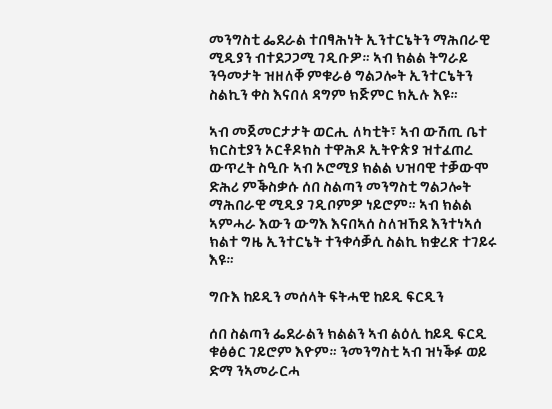መንግስቲ ፌደራል ተበፃሕነት ኢንተርኔትን ማሕበራዊ ሚዲያን ብተደጋጋሚ ገዲቡዎ። ኣብ ክልል ትግራይ ንዓመታት ዝዘለቐ ምቁራፅ ግልጋሎት ኢንተርኔትን ስልኪን ቀስ እናበለ ዳግም ክጅምር ክኢሉ እዩ።

ኣብ መጀመርታታት ወርሒ ለካቲት፣ ኣብ ውሽጢ ቤተ ክርስቲያን ኦርቶዶክስ ተዋሕዶ ኢትዮጵያ ዝተፈጠረ ውጥረት ስዒቡ ኣብ ኦሮሚያ ክልል ህዝባዊ ተቓውሞ ድሕሪ ምቕስቃሱ ሰበ ስልጣን መንግስቲ ግልጋሎት ማሕበራዊ ሚዲያ ገዲቦምዎ ነይሮም። ኣብ ክልል ኣምሓራ እውን ውግእ እናበኣሰ ስለዝኸደ እንተነኣሰ ክልተ ግዜ ኢንተርኔት ተንቀሳቓሲ ስልኪ ክቋረጽ ተገይሩ  እዩ።

ግቡእ ከይዲን መሰላት ፍትሓዊ ከይዲ ፍርዲን

ሰበ ስልጣን ፌደራልን ክልልን ኣብ ልዕሊ ከይዲ ፍርዲ ቁፅፅር ገይሮም እዮም። ንመንግስቲ ኣብ ዝነቕፉ ወይ ድማ ንኣመራርሓ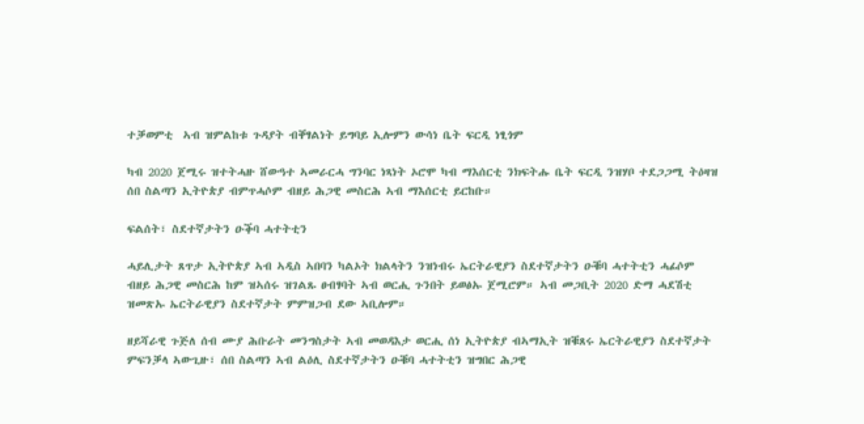ተቓወምቲ  ኣብ ዝምልከቱ ጉዳያት ብቐፃልነት ይግባይ ኢሎምን ውሳነ ቤት ፍርዲ ነፂጎም

ካብ 2020 ጀሚሩ ዝተትሓዙ ሸውዓተ ኣመራርሓ ግንባር ነጻነት ኦሮሞ ካብ ማእሰርቲ ንክፍትሑ ቤት ፍርዲ ንዝሃቦ ተደጋጋሚ ትዕዛዝ  ሰበ ስልጣን ኢትዮጵያ ብምጥሓሶም ብዘይ ሕጋዊ መስርሕ ኣብ ማእሰርቲ ይርከቡ።

ፍልሰት፣ ስደተኛታትን ዑቕባ ሓተትቲን

ሓይሊታት ጸጥታ ኢትዮጵያ ኣብ ኣዲስ ኣበባን ካልኦት ክልላትን ንዝነብሩ ኤርትራዊያን ስደተኛታትን ዑቑባ ሓተትቲን ሓፊሶም ብዘይ ሕጋዊ መስርሕ ከም ዝኣሰሩ ዝገልጹ ፀብፃባት ኣብ ወርሒ ጉንበት ይወፅኡ ጀሚሮም። ኣብ መጋቢት 2020 ድማ ሓደሽቲ ዝመጽኡ ኤርትራዊያን ስደተኛታት ምምዝጋብ ደው ኣቢሎም።

ዘይሻራዊ ጉጅለ ሰብ ሙያ ሕቡራት መንግስታት ኣብ መወዳእታ ወርሒ ሰነ ኢትዮጵያ ብኣማኢት ዝቑጸሩ ኤርትራዊያን ስደተኛታት ምፍንቓላ ኣውጊዙ፣ ሰበ ስልጣን ኣብ ልዕሊ ስደተኛታትን ዑቑባ ሓተትቲን ዝግበር ሕጋዊ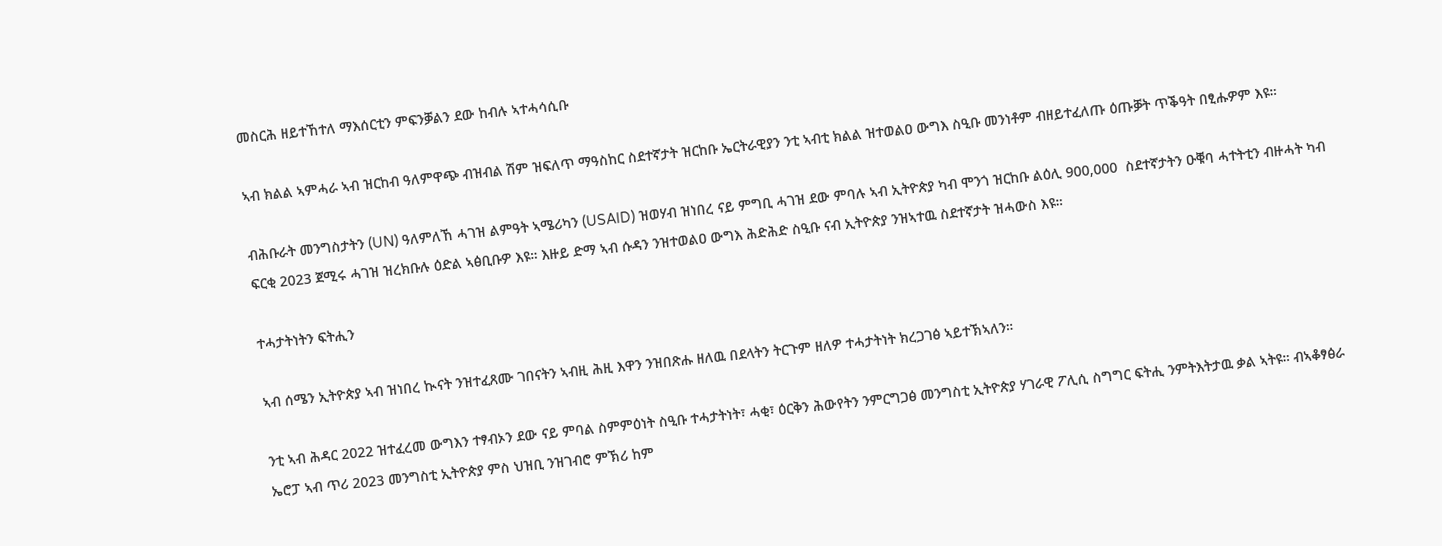መስርሕ ዘይተኸተለ ማእሰርቲን ምፍንቓልን ደው ከብሉ ኣተሓሳሲቡ

ኣብ ክልል ኣምሓራ ኣብ ዝርከብ ዓለምዋጭ ብዝብል ሽም ዝፍለጥ ማዓስከር ስደተኛታት ዝርከቡ ኤርትራዊያን ንቲ ኣብቲ ክልል ዝተወልዐ ውግእ ስዒቡ መንነቶም ብዘይተፈለጡ ዕጡቓት ጥቕዓት በፂሑዎም እዩ።

ብሕቡራት መንግስታትን (UN) ዓለምለኸ ሓገዝ ልምዓት ኣሜሪካን (USAID) ዝወሃብ ዝነበረ ናይ ምግቢ ሓገዝ ደው ምባሉ ኣብ ኢትዮጵያ ካብ ሞንጎ ዝርከቡ ልዕሊ 900,000  ስደተኛታትን ዑቑባ ሓተትቲን ብዙሓት ካብ ፍርቂ 2023 ጀሚሩ ሓገዝ ዝረክቡሉ ዕድል ኣፅቢቡዎ እዩ። እዙይ ድማ ኣብ ሱዳን ንዝተወልዐ ውግእ ሕድሕድ ስዒቡ ናብ ኢትዮጵያ ንዝኣተዉ ስደተኛታት ዝሓውስ እዩ።

ተሓታትነትን ፍትሒን

ኣብ ሰሜን ኢትዮጵያ ኣብ ዝነበረ ኲናት ንዝተፈጸሙ ገበናትን ኣብዚ ሕዚ እዋን ንዝበጽሑ ዘለዉ በደላትን ትርጉም ዘለዎ ተሓታትነት ክረጋገፅ ኣይተኽኣለን።

ንቲ ኣብ ሕዳር 2022 ዝተፈረመ ውግእን ተፃብኦን ደው ናይ ምባል ስምምዕነት ስዒቡ ተሓታትነት፣ ሓቂ፣ ዕርቅን ሕውየትን ንምርግጋፅ መንግስቲ ኢትዮጵያ ሃገራዊ ፖሊሲ ስግግር ፍትሒ ንምትእትታዉ ቃል ኣትዩ። ብኣቆፃፅራ ኤሮፓ ኣብ ጥሪ 2023 መንግስቲ ኢትዮጵያ ምስ ህዝቢ ንዝገብሮ ምኽሪ ከም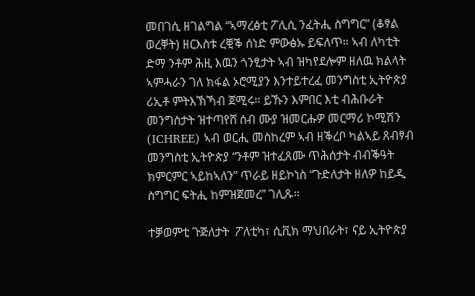መበገሲ ዘገልግል “ኣማረፅቲ ፖሊሲ ንፈትሒ ስግግር” (ቆፃል ወረቐት) ዘርእስቱ ረቒቕ ሰነድ ምውፅኡ ይፍለጥ። ኣብ ለካቲት ድማ ንቶም ሕዚ እዉን ጎንፂታት ኣብ ዝካየደሎም ዘለዉ ክልላት ኣምሓራን ገለ ክፋል ኦሮሚያን እንተይተረፈ መንግስቲ ኢትዮጵያ ሪኢቶ ምትእኽኻብ ጀሚሩ። ይኹን እምበር እቲ ብሕቡራት መንግስታት ዝተጣየሸ ሰብ ሙያ ዝመርሑዎ መርማሪ ኮሚሽን (ICHREE) ኣብ ወርሒ መስከረም ኣብ ዘቕረቦ ካልኣይ ጸብፃብ መንግስቲ ኢትዮጵያ “ንቶም ዝተፈጸሙ ጥሕሰታት ብብቕዓት ክምርምር ኣይከኣለን” ጥራይ ዘይኮነስ “ጉድለታት ዘለዎ ከይዲ ስግግር ፍትሒ ከምዝጀመረ” ገሊጹ።

ተቓወምቲ ጉጅለታት  ፖለቲካ፣ ሲቪክ ማህበራት፣ ናይ ኢትዮጵያ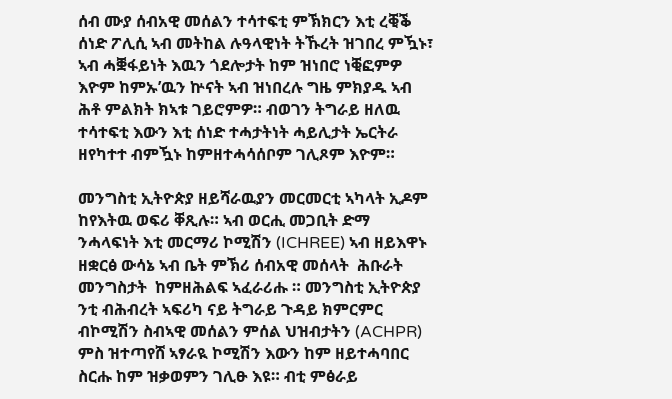ሰብ ሙያ ሰብአዊ መሰልን ተሳተፍቲ ምኽክርን እቲ ረቒቕ ሰነድ ፖሊሲ ኣብ መትከል ሉዓላዊነት ትኹረት ዝገበረ ምዃኑ፣ ኣብ ሓቛፋይነት እዉን ጎደሎታት ከም ዝነበሮ ነቒፎምዎ እዮም ከምኡ’ዉን ኵናት ኣብ ዝነበረሉ ግዜ ምክያዱ ኣብ ሕቶ ምልክት ክኣቱ ገይሮምዎ። ብወገን ትግራይ ዘለዉ ተሳተፍቲ እውን እቲ ሰነድ ተሓታትነት ሓይሊታት ኤርትራ ዘየካተተ ብምዃኑ ከምዘተሓሳሰቦም ገሊጾም እዮም።

መንግስቲ ኢትዮጵያ ዘይሻራዉያን መርመርቲ ኣካላት ኢዶም ከየእትዉ ወፍሪ ቐጺሉ። ኣብ ወርሒ መጋቢት ድማ ንሓላፍነት እቲ መርማሪ ኮሚሽን (ICHREE) ኣብ ዘይእዋኑ ዘቋርፅ ውሳኔ ኣብ ቤት ምኽሪ ሰብአዊ መሰላት  ሕቡራት መንግስታት  ከምዘሕልፍ ኣፈራሪሑ ። መንግስቲ ኢትዮጵያ ንቲ ብሕብረት ኣፍሪካ ናይ ትግራይ ጉዳይ ክምርምር ብኮሚሽን ስብኣዊ መሰልን ምሰል ህዝብታትን (ACHPR) ምስ ዝተጣየሸ ኣፃራዪ ኮሚሽን እውን ከም ዘይተሓባበር ስርሑ ከም ዝቃወምን ገሊፁ እዩ። ብቲ ምፅራይ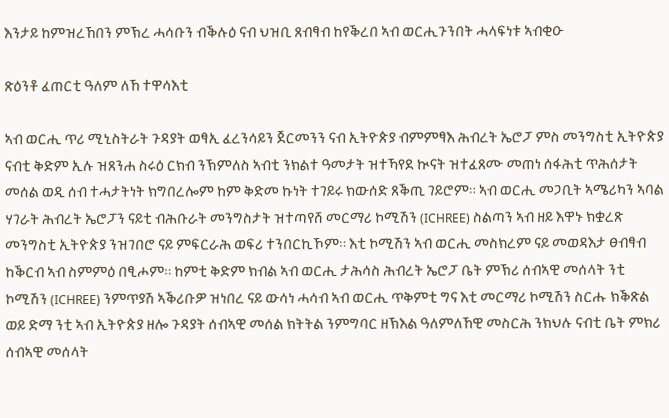እንታይ ከምዝረኸበን ምኽረ ሓሳቡን ብቕሉዕ ናብ ህዝቢ ጸብፃብ ከየቕረበ ኣብ ወርሒጉንበት ሓላፍነቱ ኣብቂዑ

ጽዕንቶ ፈጠርቲ ዓለም ለኸ ተዋሳእቲ

ኣብ ወርሒ ጥሪ ሚኒስትራት ጉዳያት ወፃኢ ፈረንሳይን ጀርመንን ናብ ኢትዮጵያ ብምምፃእ ሕብረት ኤሮፓ ምስ መንግስቲ ኢትዮጵያ ናብቲ ቅድም ኢሉ ዝጸንሐ ስሩዕ ርክብ ንኽምለስ ኣብቲ ንክልተ ዓመታት ዝተኻየደ ኲናት ዝተፈጸሙ መጠነ ሰፋሕቲ ጥሕሰታት መሰል ወዲ ሰብ ተሓታትነት ክግበረሎም ከም ቅድመ ኩነት ተገይሩ ክውሰድ ጸቕጢ ገይሮም። ኣብ ወርሒ መጋቢት ኣሜሪካን ኣባል ሃገራት ሕብረት ኤሮፓን ናይቲ ብሕቡራት መንግስታት ዝተጣየሸ መርማሪ ኮሚሽን (ICHREE) ስልጣን ኣብ ዘይ እዋኑ ክቋረጽ መንግስቲ ኢትዮጵያ ንዝገበሮ ናይ ምፍርራሕ ወፍሪ ተንበርኪኾም። እቲ ኮሚሽን ኣብ ወርሒ መስክረም ናይ መወዳእታ ፀብፃብ ከቕርብ ኣብ ስምምዕ በፂሖም። ከምቲ ቅድም ክብል ኣብ ወርሒ ታሕሳስ ሕብረት ኤሮፓ ቤት ምኽሪ ሰብኣዊ መሰላት ንቲ ኮሚሽን (ICHREE) ንምጥያሽ ኣቕሪቡዎ ዝነበረ ናይ ውሳነ ሓሳብ ኣብ ወርሒ ጥቅምቲ ግና እቲ መርማሪ ኮሚሽን ስርሑ ክቕጽል ወይ ድማ ንቲ ኣብ ኢትዮጵያ ዘሎ ጉዳያት ሰብኣዊ መሰል ክትትል ንምግባር ዘኽእል ዓለምለኸዊ መስርሕ ንክህሉ ናብቲ ቤት ምክሪ ሰብኣዊ መሰላት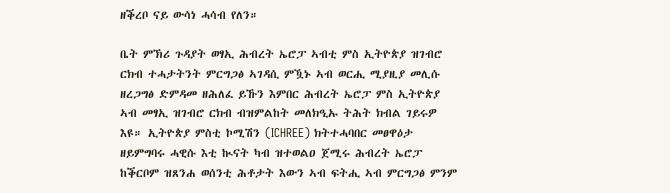ዘቕረቦ ናይ ውሳነ ሓሳብ የለን።

ቤት ምኽሪ ጉዳያት ወፃኢ ሕብረት ኤሮፓ ኣብቲ ምስ ኢትዮጵያ ዝገብሮ ርክብ ተሓታትንት ምርግጋፅ ኣገዳሲ ምዃኑ ኣብ ወርሒ ሚያዚያ መሊሱ ዘረጋግፅ ድምዳመ ዘሕለፈ ይኹን እምበር ሕብረት ኤሮፓ ምስ ኢትዮጵያ ኣብ መፃኢ ዝገብሮ ርክብ ብዝምልከት መለክዒኡ ትሕት ክብል ገይሩዎ እዩ። ኢትዮጵያ ምስቲ ኮሚሽን (ICHREE) ክትተሓባበር መፀዋዕታ ዘይምግባሩ ሓዊሱ እቲ ኲናት ካብ ዝተወልዐ ጀሚሩ ሕብረት ኤሮፓ ከቕርቦም ዝጸንሐ ወሰንቲ ሕቶታት እውን ኣብ ፍትሒ ኣብ ምርግጋፅ ምንም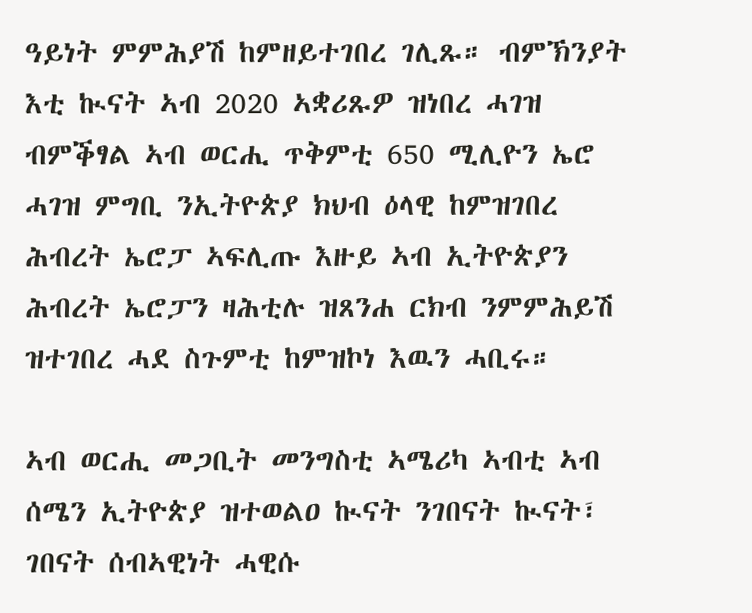ዓይነት ምምሕያሽ ከምዘይተገበረ ገሊጹ። ብምኽንያት እቲ ኲናት ኣብ 2020 ኣቋሪጹዎ ዝነበረ ሓገዝ ብምቕፃል ኣብ ወርሒ ጥቅምቲ 650 ሚሊዮን ኤሮ ሓገዝ ምግቢ ንኢትዮጵያ ክህብ ዕላዊ ከምዝገበረ ሕብረት ኤሮፓ ኣፍሊጡ እዙይ ኣብ ኢትዮጵያን ሕብረት ኤሮፓን ዛሕቲሉ ዝጸንሐ ርክብ ንምምሕይሽ ዝተገበረ ሓደ ስጉምቲ ከምዝኮነ እዉን ሓቢሩ።

ኣብ ወርሒ መጋቢት መንግስቲ ኣሜሪካ ኣብቲ ኣብ ሰሜን ኢትዮጵያ ዝተወልዐ ኲናት ንገበናት ኲናት፣ ገበናት ሰብኣዊነት ሓዊሱ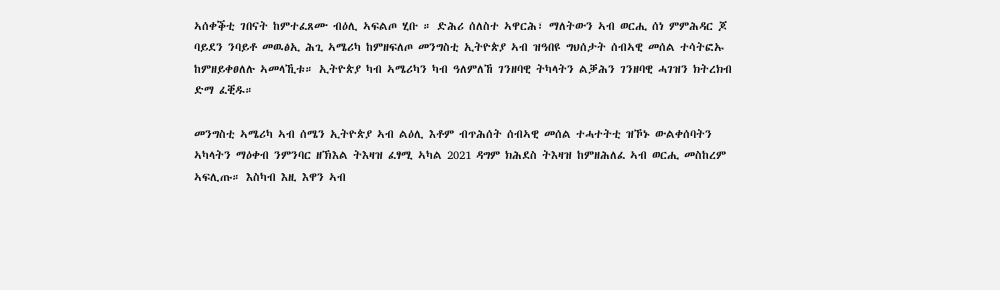ኣሰቀቕቲ ገበናት ከምተፈጸሙ ብዕሊ ኣፍልጦ ሂቡ ። ድሕሪ ሰለስተ ኣዋርሕ፣ ማለትውን ኣብ ወርሒ ሰነ ምምሕዳር ጆ ባይደን ንባይቶ መዉፅኢ ሕጊ ኣሜሪካ ከምዘፍለጦ መንግስቲ ኢትዮጵያ ኣብ ዝዓበዩ ግህሰታት ሰብኣዊ መሰል ተሳትፎኡ ከምዘይቀፀለሉ ኣመላኺቱ። ኢትዮጵያ ካብ ኣሜሪካን ካብ ዓለምለኸ ገንዘባዊ ትካላትን ልቓሕን ገንዘባዊ ሓገዝን ክትረክብ ድማ ፈቒዱ።

መንግስቲ ኣሜሪካ ኣብ ሰሜን ኢትዮጵያ ኣብ ልዕሊ እቶም ብጥሕሰት ሰብኣዊ መሰል ተሓተትቲ ዝኾኑ ውልቀሰባትን ኣካላትን ማዕቀብ ንምንባር ዘኽእል ትእዛዝ ፈፃሚ ኣካል 2021 ዳግም ክሕደስ ትእዛዝ ከምዘሕለፈ ኣብ ወርሒ መስከረም ኣፍሊጡ። እስካብ እዚ እዋን ኣብ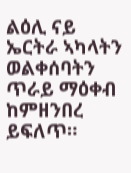ልዕሊ ናይ ኤርትራ ኣካላትን ወልቀሰባትን ጥራይ ማዕቀብ ከምዘንበረ ይፍለጥ።